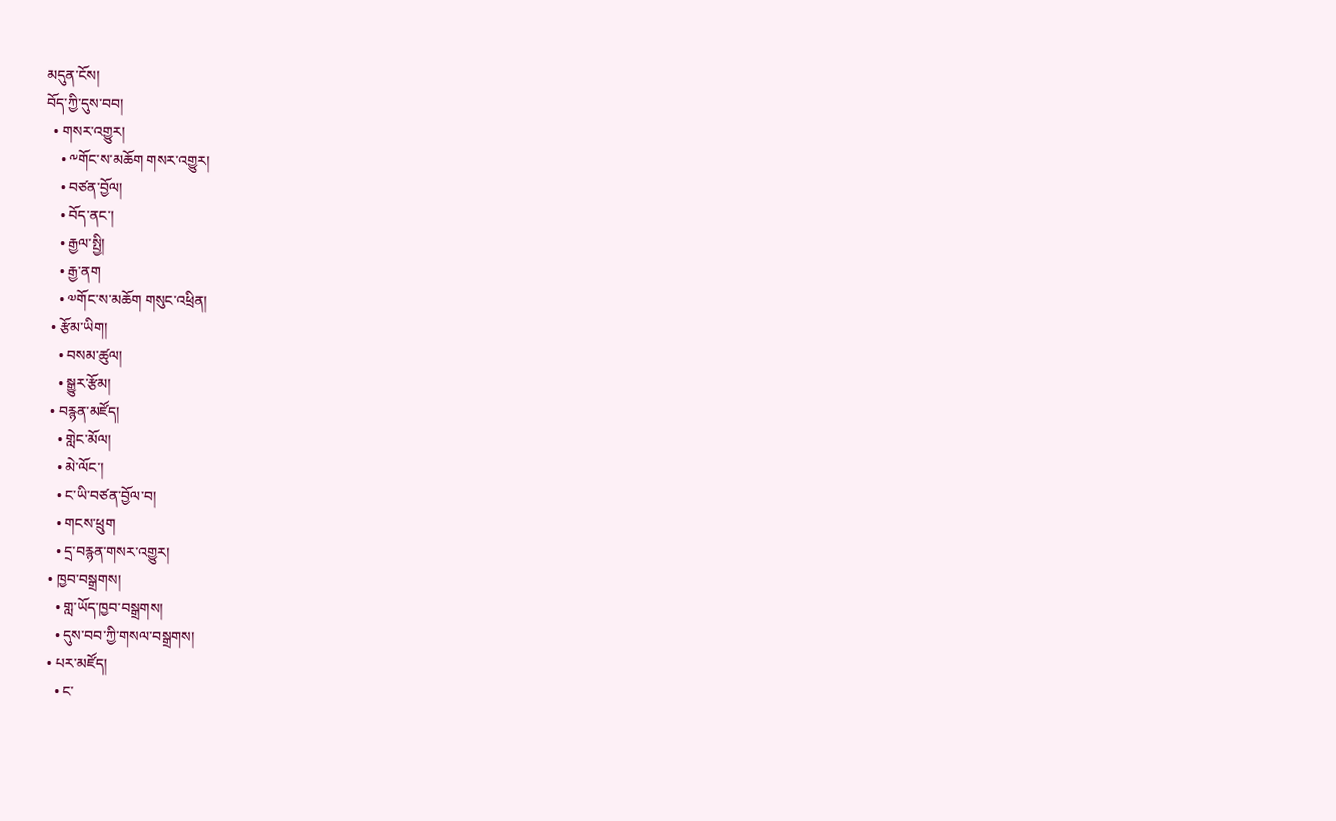མདུན་ངོས།
བོད་ཀྱི་དུས་བབ།
  • གསར་འགྱུར།
    • ༸གོང་ས་མཆོག གསར་འགྱུར།
    • བཙན་བྱོལ།
    • བོད་ནང་།
    • རྒྱལ་སྤྱི།
    • རྒྱ་ནག
    • ༧གོང་ས་མཆོག གསུང་འཕྲིན།
  • རྩོམ་ཡིག།
    • བསམ་ཚུལ།
    • སྒྱུར་རྩོམ།
  • བརྙན་མཛོད།
    • གླེང་མོལ།
    • མེ་ལོང་།
    • ང་ཡི་བཙན་བྱོལ་བ།
    • གངས་ཕྲུག
    • དྲ་བརྙན་གསར་འགྱུར།
  • ཁྱབ་བསྒྲགས།
    • གླ་ཡོད་ཁྱབ་བསྒྲགས།
    • དུས་བབ་ཀྱི་གསལ་བསྒྲགས།
  • པར་མཛོད།
    • ང་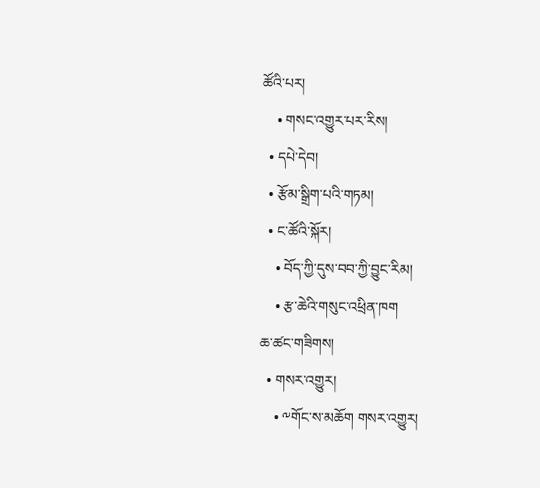ཚོའི་པར།
    • གསང་འགྱུར་པར་རིས།
  • དཔེ་དེབ།
  • རྩོམ་སྒྲིག་པའི་གཏམ།
  • ང་ཚོའི་སྐོར།
    • བོད་ཀྱི་དུས་བབ་ཀྱི་བྱུང་རིམ།
    • རྩ་ཆེའི་གསུང་འཕྲིན་ཁག
ཆ་ཚང་གཟིགས།
  • གསར་འགྱུར།
    • ༸གོང་ས་མཆོག གསར་འགྱུར།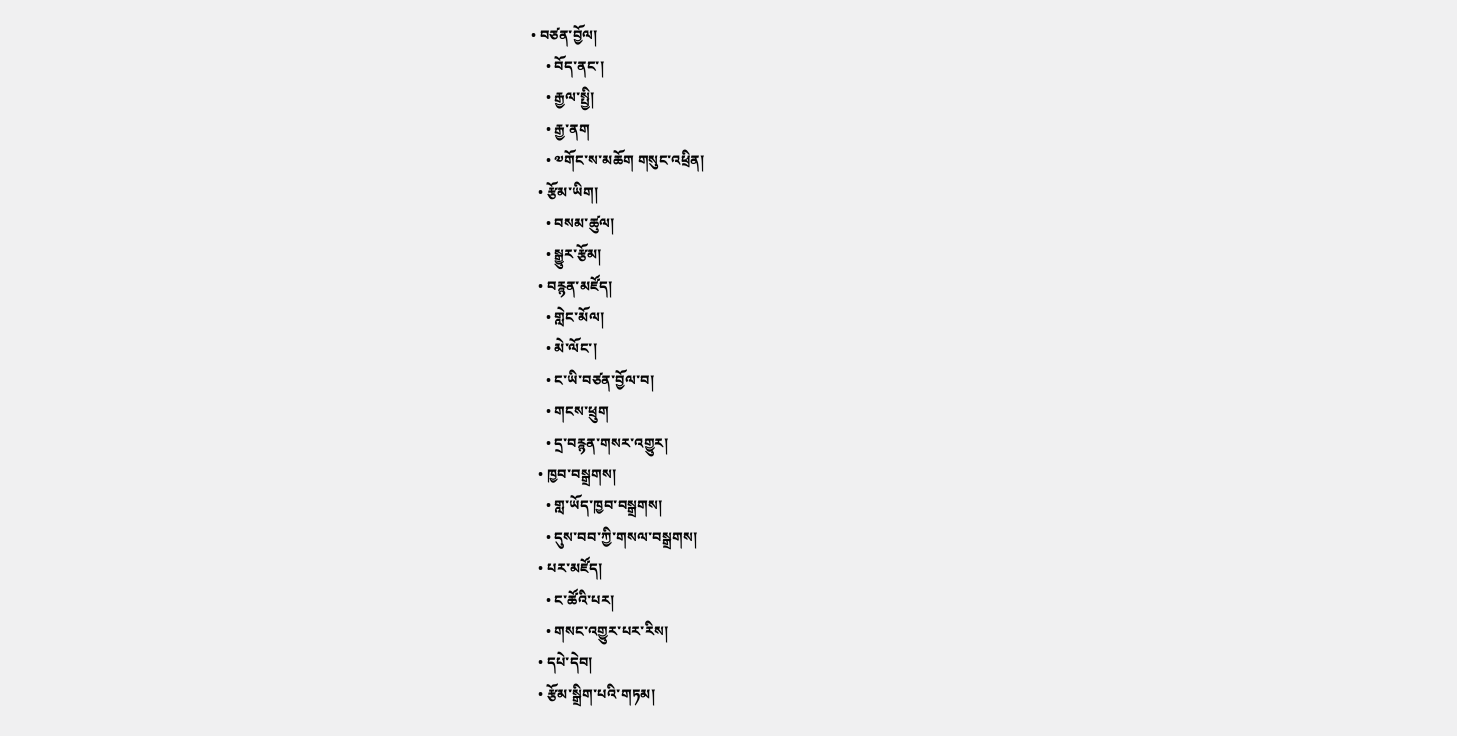• བཙན་བྱོལ།
    • བོད་ནང་།
    • རྒྱལ་སྤྱི།
    • རྒྱ་ནག
    • ༧གོང་ས་མཆོག གསུང་འཕྲིན།
  • རྩོམ་ཡིག།
    • བསམ་ཚུལ།
    • སྒྱུར་རྩོམ།
  • བརྙན་མཛོད།
    • གླེང་མོལ།
    • མེ་ལོང་།
    • ང་ཡི་བཙན་བྱོལ་བ།
    • གངས་ཕྲུག
    • དྲ་བརྙན་གསར་འགྱུར།
  • ཁྱབ་བསྒྲགས།
    • གླ་ཡོད་ཁྱབ་བསྒྲགས།
    • དུས་བབ་ཀྱི་གསལ་བསྒྲགས།
  • པར་མཛོད།
    • ང་ཚོའི་པར།
    • གསང་འགྱུར་པར་རིས།
  • དཔེ་དེབ།
  • རྩོམ་སྒྲིག་པའི་གཏམ།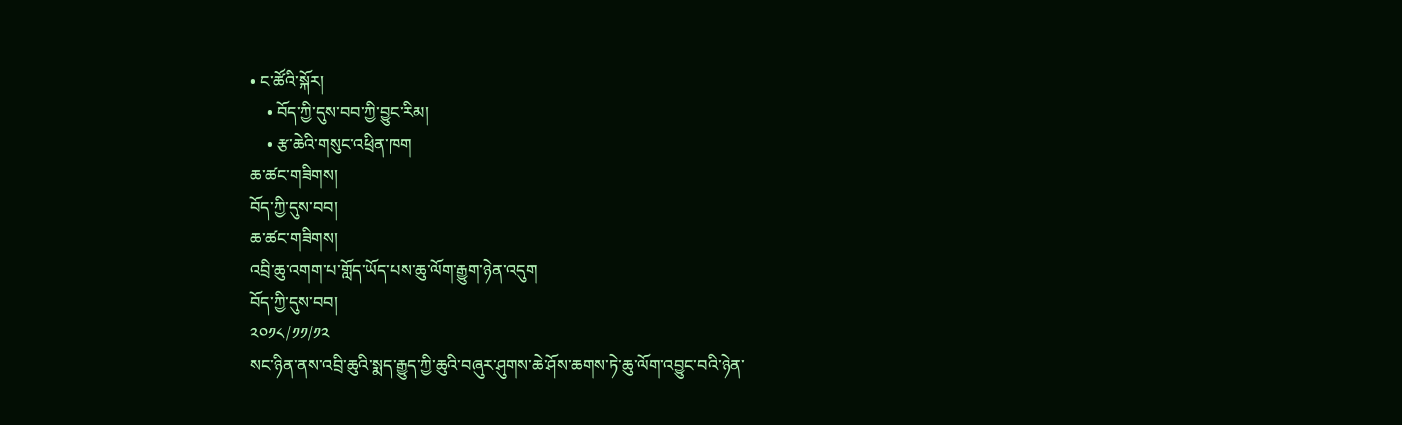• ང་ཚོའི་སྐོར།
    • བོད་ཀྱི་དུས་བབ་ཀྱི་བྱུང་རིམ།
    • རྩ་ཆེའི་གསུང་འཕྲིན་ཁག
ཆ་ཚང་གཟིགས།
བོད་ཀྱི་དུས་བབ།
ཆ་ཚང་གཟིགས།
འབྲི་ཆུ་འགག་པ་གློད་ཡོད་པས་ཆུ་ལོག་རྒྱུག་ཉེན་འདུག
བོད་ཀྱི་དུས་བབ།
༢༠༡༨/༡༡/༡༢
སང་ཉིན་ནས་འབྲི་ཆུའི་སྨད་རྒྱུད་ཀྱི་ཆུའི་བཞུར་ཤུགས་ཆེ་ཤོས་ཆགས་ཏེ་ཆུ་ལོག་འབྱུང་བའི་ཉེན་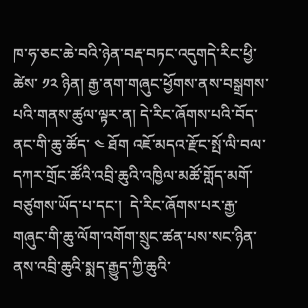ཁ་ཧ་ཅང་ཆེ་བའི་ཉེན་བརྡ་བཏང་འདུགདེ་རིང་ཕྱི་ཚེས་ ༡༢ ཉིན། རྒྱ་ནག་གཞུང་ཕྱོགས་ནས་བསྒྲགས་པའི་གནས་ཚུལ་ལྟར་ན། དེ་རིང་ཞོགས་པའི་བོད་ནང་གི་ཆུ་ཚོད་ ༤ ཐོག འཇོ་མདའ་རྫོང་སྤོ་ལི་བལ་དཀར་གྲོང་ཚོའི་འབྲི་ཆུའི་འཁྱིལ་མཚོ་གློད་མགོ་བཙུགས་ཡོད་པ་དང་།  དེ་རིང་ཞོགས་པར་རྒྱ་གཞུང་གི་ཆུ་ལོག་འགོག་སྲུང་ཚན་པས་སང་ཉིན་ནས་འབྲི་ཆུའི་སྨད་རྒྱུད་ཀྱི་ཆུའི་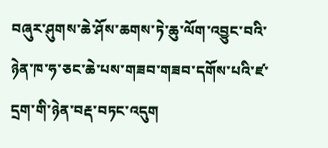བཞུར་ཤུགས་ཆེ་ཤོས་ཆགས་ཏེ་ཆུ་ལོག་འབྱུང་བའི་ཉེན་ཁ་ཧ་ཅང་ཆེ་པས་གཟབ་གཟབ་དགོས་པའི་ཛ་དྲག་གི་ཉེན་བརྡ་བཏང་འདུག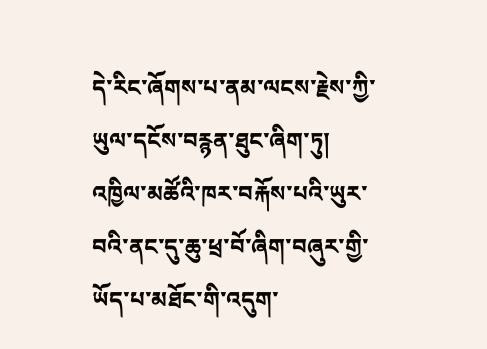དེ་རིང་ཞོགས་པ་ནམ་ལངས་རྗེས་ཀྱི་ཡུལ་དངོས་བརྙན་ཐུང་ཞིག་ཏུ། འཁྱིལ་མཚོའི་ཁར་བརྐོས་པའི་ཡུར་བའི་ནང་དུ་ཆུ་ཕྲ་བོ་ཞིག་བཞུར་གྱི་ཡོད་པ་མཐོང་གི་འདུག་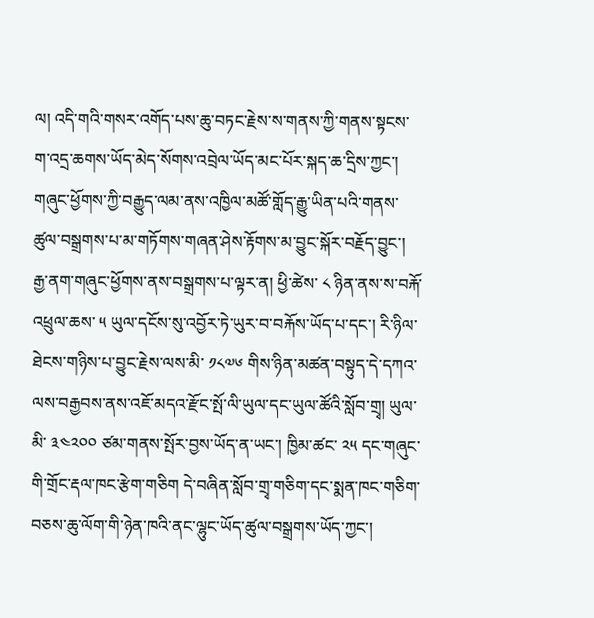ལ། འདི་གའི་གསར་འགོད་པས་ཆུ་བཏང་རྗེས་ས་གནས་ཀྱི་གནས་སྟངས་ག་འདྲ་ཆགས་ཡོད་མེད་སོགས་འབྲེལ་ཡོད་མང་པོར་སྐད་ཆ་དྲིས་ཀྱང་། གཞུང་ཕྱོགས་ཀྱི་བརྒྱུད་ལམ་ནས་འཁྱིལ་མཚོ་གློད་རྒྱུ་ཡིན་པའི་གནས་ཚུལ་བསྒྲགས་པ་མ་གཏོགས་གཞན་ཤེས་རྟོགས་མ་བྱུང་སྐོར་བརྗོད་བྱུང་།
རྒྱ་ནག་གཞུང་ཕྱོགས་ནས་བསྒྲགས་པ་ལྟར་ན། ཕྱི་ཚེས་ ༨ ཉིན་ནས་ས་བརྐོ་འཕྲུལ་ཆས་ ༥ ཡུལ་དངོས་སུ་འབྱོར་ཏེ་ཡུར་བ་བརྐོས་ཡོད་པ་དང་། རི་ཉིལ་ཐེངས་གཉིས་པ་བྱུང་རྗེས་ལས་མི་ ༡༨༧༦ གིས་ཉིན་མཚན་བསྟུད་དེ་དཀའ་ལས་བརྒྱབས་ནས་འཇོ་མདའ་རྫོང་སྤོ་ལི་ཡུལ་དང་ཡུལ་ཚོའི་སློབ་གྲྭ། ཡུལ་མི་ ༣༤༢༠༠ ཙམ་གནས་སྤོར་བྱས་ཡོད་ན་ཡང་། ཁྱིམ་ཚང་ ༢༥ དང་གཞུང་གི་གྲོང་རྡལ་ཁང་རྩེག་གཅིག དེ་བཞིན་སློབ་གྲྭ་གཅིག་དང་སྨན་ཁང་གཅིག་བཅས་ཆུ་ལོག་གི་ཉེན་ཁའི་ནང་ལྷུང་ཡོད་ཚུལ་བསྒྲགས་ཡོད་ཀྱང་།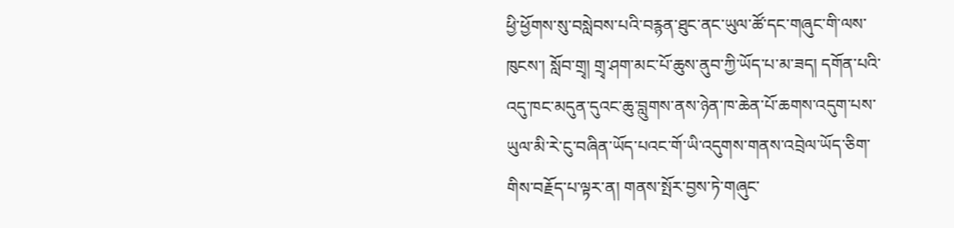ཕྱི་ཕྱོགས་སུ་བསླེབས་པའི་བརྙན་ཐུང་ནང་ཡུལ་ཚོ་དང་གཞུང་གི་ལས་ཁུངས་། སློབ་གྲྭ། གྲྭ་ཤག་མང་པོ་ཆུས་ནུབ་ཀྱི་ཡོད་པ་མ་ཟད། དགོན་པའི་འདུ་ཁང་མདུན་དུའང་ཆུ་བླུགས་ནས་ཉེན་ཁ་ཆེན་པོ་ཆགས་འདུག་པས་ཡུལ་མི་རེ་ངུ་བཞིན་ཡོད་པའང་གོ་ཡི་འདུགས་གནས་འབྲེལ་ཡོད་ཅིག་གིས་བརྗོད་པ་ལྟར་ན། གནས་སྤོར་བྱས་ཏེ་གཞུང་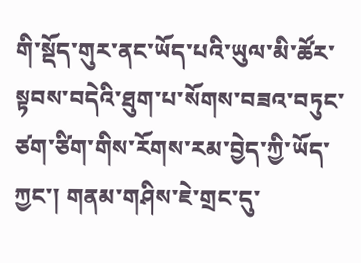གི་སྡོད་གུར་ནང་ཡོད་པའི་ཡུལ་མི་ཚོར་སྟབས་བདེའི་ཐུག་པ་སོགས་བཟའ་བཏུང་ཙག་ཙིག་གིས་རོགས་རམ་བྱེད་ཀྱི་ཡོད་ཀྱང་། གནམ་གཤིས་ཇེ་གྲང་དུ་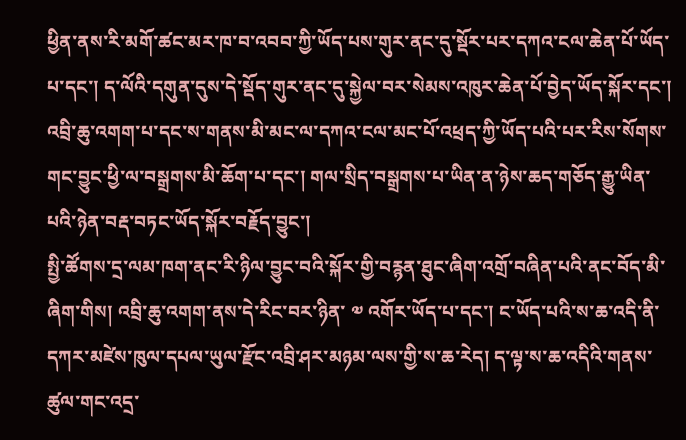ཕྱིན་ནས་རི་མགོ་ཚང་མར་ཁ་བ་འབབ་ཀྱི་ཡོད་པས་གུར་ནང་དུ་སྡོར་པར་དཀའ་ངལ་ཆེན་པོ་ཡོད་པ་དང་། ད་ལོའི་དགུན་དུས་དེ་སྡོད་གུར་ནང་དུ་སྐྱེལ་བར་སེམས་འཁུར་ཆེན་པོ་བྱེད་ཡོད་སྐོར་དང་། འབྲི་ཆུ་འགག་པ་དང་ས་གནས་མི་མང་ལ་དཀའ་ངལ་མང་པོ་འཕྲད་ཀྱི་ཡོད་པའི་པར་རིས་སོགས་གང་བྱུང་ཕྱི་ལ་བསྒྲགས་མི་ཆོག་པ་དང་། གལ་སྲིད་བསྒྲགས་པ་ཡིན་ན་ཉེས་ཆད་གཅོད་རྒྱུ་ཡིན་པའི་ཉེན་བརྡ་བཏང་ཡོད་སྐོར་བརྗོད་བྱུང་།
སྤྱི་ཚོགས་དྲ་ལམ་ཁག་ནང་རི་ཉིལ་བྱུང་བའི་སྐོར་གྱི་བརྙན་ཐུང་ཞིག་འགྲོ་བཞིན་པའི་ནང་བོད་མི་ཞིག་གིས། འབྲི་ཆུ་འགག་ནས་དེ་རིང་བར་ཉིན་ ༧ འགོར་ཡོད་པ་དང་། ང་ཡོད་པའི་ས་ཆ་འདི་ནི་དཀར་མཛེས་ཁུལ་དཔལ་ཡུལ་རྫོང་འབྲི་ཤར་མཉམ་ལས་གྱི་ས་ཆ་རེད། ད་ལྟ་ས་ཆ་འདིའི་གནས་ཚུལ་གང་འདྲ་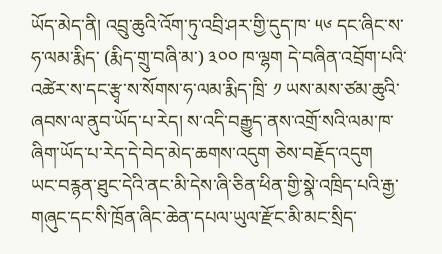ཡོད་མེད་ནི། འབྲུ་ཆུའི་འོག་ཏུ་འབྲི་ཤར་གྱི་དུད་ཁ་ ༥༦ དང་ཞིང་ས་ཧ་ལམ་རྨིད་ (རྨིད་གྲུ་བཞི་མ་) ༣༠༠ ཁ་ལྷག དེ་བཞིན་འབྲོག་པའི་འཚེར་ས་དང་རྩྭ་ས་སོགས་ཧ་ལམ་རྨིད་ཁྲི་ ༡ ཡས་མས་ཙམ་ཆུའི་ཞབས་ལ་ནུབ་ཡོད་པ་རེད། ས་འདི་བརྒྱུད་ནས་འགྲོ་སའི་ལམ་ཁ་ཞིག་ཡོད་པ་རེད་དེ་བེད་མེད་ཆགས་འདུག ཅེས་བརྗོད་འདུག
ཡང་བརྙན་ཐུང་དེའི་ནང་མི་དེས་ཞི་ཅིན་ཕིན་གྱི་སྣེ་འཁྲིད་པའི་རྒྱ་གཞུང་དང་སི་ཁྲོན་ཞིང་ཆེན་དཔལ་ཡུལ་རྫོང་མི་མང་སྲིད་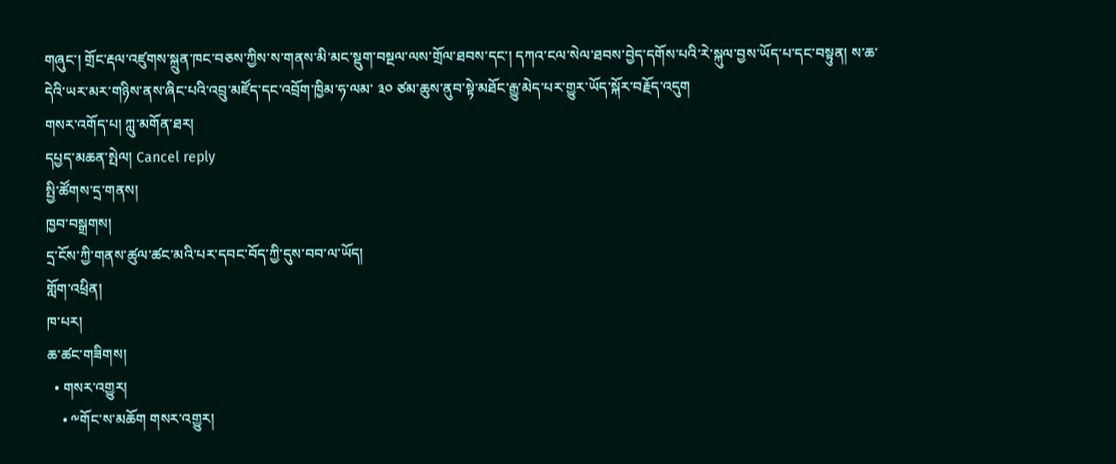གཞུང་། གྲོང་རྡལ་འཛུགས་སྐྲུན་ཁང་བཅས་ཀྱིས་ས་གནས་མི་མང་སྡུག་བསྔལ་ལས་གྲོལ་ཐབས་དང་། དཀའ་ངལ་སེལ་ཐབས་བྱེད་དགོས་པའི་རེ་སྐུལ་བྱས་ཡོད་པ་དང་བསྟུན། ས་ཆ་དེའི་ཡར་མར་གཉིས་ནས་ཞིང་པའི་འབྲུ་མཛོད་དང་འབྲོག་ཁྱིམ་ཧ་ལམ་ ༣༠ ཙམ་ཆུས་ནུབ་སྟེ་མཐོང་རྒྱུ་མེད་པར་གྱུར་ཡོད་སྐོར་བརྗོད་འདུག
གསར་འགོད་པ། ཀླུ་མགོན་ཐར།
དཔྱད་མཆན་སྤེལ། Cancel reply
སྤྱི་ཚོགས་དྲ་གནས།
ཁྱབ་བསྒྲགས།
དྲ་ངོས་ཀྱི་གནས་ཚུལ་ཚང་མའི་པར་དབང་བོད་ཀྱི་དུས་བབ་ལ་ཡོད།
གློག་འཕྲིན།
ཁ་པར།
ཆ་ཚང་གཟིགས།
  • གསར་འགྱུར།
    • ༸གོང་ས་མཆོག གསར་འགྱུར།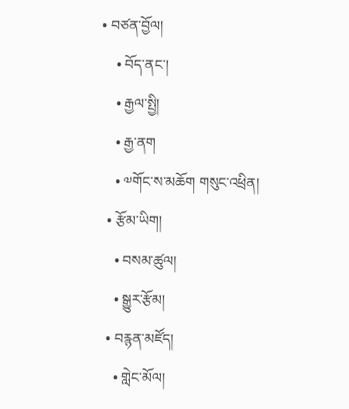• བཙན་བྱོལ།
    • བོད་ནང་།
    • རྒྱལ་སྤྱི།
    • རྒྱ་ནག
    • ༧གོང་ས་མཆོག གསུང་འཕྲིན།
  • རྩོམ་ཡིག།
    • བསམ་ཚུལ།
    • སྒྱུར་རྩོམ།
  • བརྙན་མཛོད།
    • གླེང་མོལ།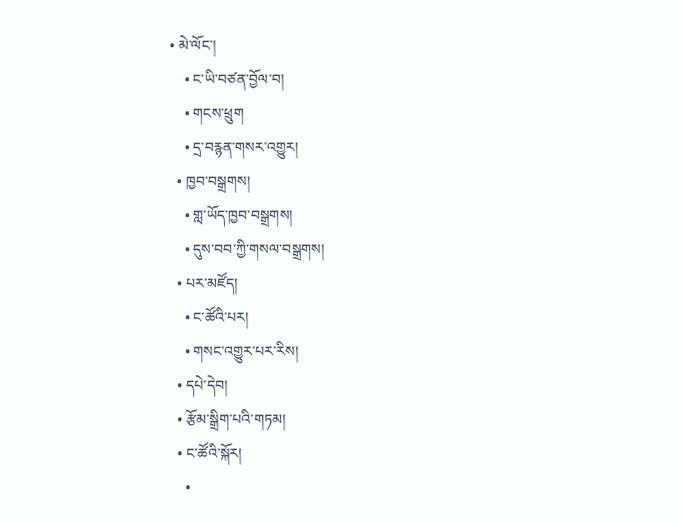• མེ་ལོང་།
    • ང་ཡི་བཙན་བྱོལ་བ།
    • གངས་ཕྲུག
    • དྲ་བརྙན་གསར་འགྱུར།
  • ཁྱབ་བསྒྲགས།
    • གླ་ཡོད་ཁྱབ་བསྒྲགས།
    • དུས་བབ་ཀྱི་གསལ་བསྒྲགས།
  • པར་མཛོད།
    • ང་ཚོའི་པར།
    • གསང་འགྱུར་པར་རིས།
  • དཔེ་དེབ།
  • རྩོམ་སྒྲིག་པའི་གཏམ།
  • ང་ཚོའི་སྐོར།
    •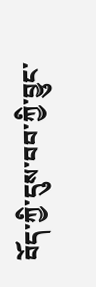བོད་ཀྱི་དུས་བབ་ཀྱི་བྱུང་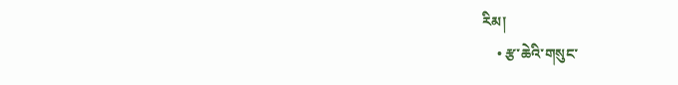རིམ།
    • རྩ་ཆེའི་གསུང་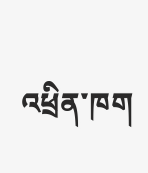འཕྲིན་ཁག